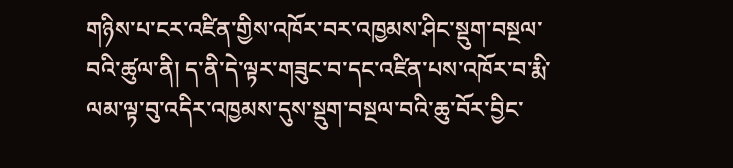གཉིས་པ་ངར་འཛིན་གྱིས་འཁོར་བར་འཁྱམས་ཤིང་སྡུག་བསྔལ་བའི་ཚུལ་ནི། ད་ནི་དེ་ལྟར་གཟུང་བ་དང་འཛིན་པས་འཁོར་བ་རྨི་ལམ་ལྟ་བུ་འདིར་འཁྱམས་དུས་སྡུག་བསྔལ་བའི་ཆུ་བོར་བྱིང་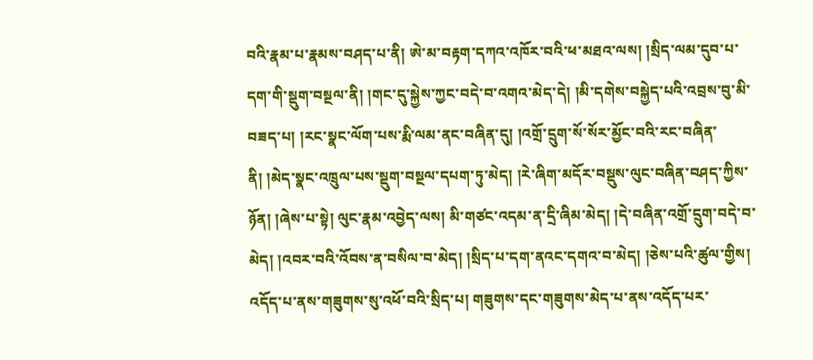བའི་རྣམ་པ་རྣམས་བཤད་པ་ནི། ཨེ་མ་བརྟག་དཀའ་འཁོར་བའི་ཕ་མཐའ་ལས། །སྲིད་ལམ་དུབ་པ་དག་གི་སྡུག་བསྔལ་ནི། །གང་དུ་སྐྱེས་ཀྱང་བདེ་བ་འགའ་མེད་དེ། །མི་དགེས་བསྐྱེད་པའི་འབྲས་བུ་མི་བཟད་པ། །རང་སྣང་ལོག་པས་རྨི་ལམ་ནང་བཞིན་དུ། །འགྲོ་དྲུག་སོ་སོར་མྱོང་བའི་རང་བཞིན་ནི། །མེད་སྣང་འཁྲུལ་པས་སྡུག་བསྔལ་དཔག་ཏུ་མེད། །རེ་ཞིག་མདོར་བསྡུས་ལུང་བཞིན་བཤད་ཀྱིས་ཉོན། །ཞེས་པ་སྟེ། ལུང་རྣམ་འབྱེད་ལས། མི་གཙང་འདམ་ན་དྲི་ཞིམ་མེད། །དེ་བཞིན་འགྲོ་དྲུག་བདེ་བ་མེད། །འབར་བའི་འོབས་ན་བསིལ་བ་མེད། །སྲིད་པ་དག་ནའང་དགའ་བ་མེད། །ཅེས་པའི་ཚུལ་གྱིས། འདོད་པ་ནས་གཟུགས་སུ་འཕོ་བའི་སྲིད་པ། གཟུགས་དང་གཟུགས་མེད་པ་ནས་འདོད་པར་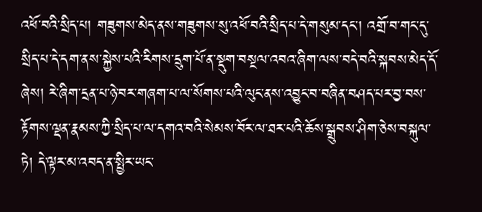འཕོ་བའི་སྲིད་པ། གཟུགས་མེད་ནས་གཟུགས་སུ་འཕོ་བའི་སྲིད་པ་དེ་གསུམ་དང་། འགྲོ་བ་གང་དུ་སྲིད་པ་དེ་དག་ནས་སྐྱེས་པའི་རིགས་དྲུག་པོ་ན་སྡུག་བསྔལ་འབའ་ཞིག་ལས་བདེ་བའི་སྐབས་མེད་དོ་ཞེས། རེ་ཞིག་དྲན་པ་ཉེ་བར་གཞག་པ་ལ་སོགས་པའི་ལུང་ནས་འབྱུང་བ་བཞིན་བཤད་པར་བྱ་བས་རྟོགས་ལྡན་རྣམས་ཀྱི་སྲིད་པ་ལ་དགའ་བའི་སེམས་བོར་ལ་ཐར་པའི་ཆོས་སྒྲུབས་ཤིག་ཅེས་བསྐུལ་ཏེ། དེ་ལྟར་མ་འབད་ན་སྤྱིར་ཡང་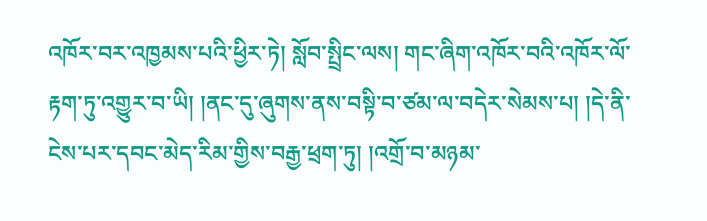འཁོར་བར་འཁྱམས་པའི་ཕྱིར་ཏེ། སློབ་སྤྲིང་ལས། གང་ཞིག་འཁོར་བའི་འཁོར་ལོ་རྟག་ཏུ་འགྱུར་བ་ཡི། །ནང་དུ་ཞུགས་ནས་བསྟི་བ་ཙམ་ལ་བདེར་སེམས་པ། །དེ་ནི་ངེས་པར་དབང་མེད་རིམ་གྱིས་བརྒྱ་ཕྲག་ཏུ། །འགྲོ་བ་མཉམ་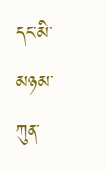དང་མི་མཉམ་ཀུན་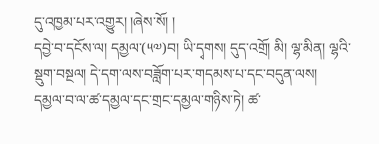དུ་འཁྱམ་པར་འགྱུར། །ཞེས་སོ། །
དབྱེ་བ་དངོས་ལ། དམྱལ་(༥༧)བ། ཡི་དྭགས། དུད་འགྲོ། མི། ལྷ་མིན། ལྷའི་སྡུག་བསྔལ། དེ་དག་ལས་བཟློག་པར་གདམས་པ་དང་བདུན་ལས། དམྱལ་བ་ལ་ཚ་དམྱལ་དང་གྲང་དམྱལ་གཉིས་ཏེ། ཚ་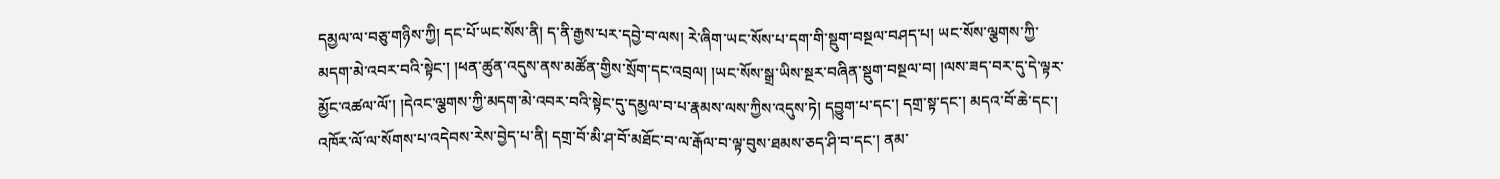དམྱལ་ལ་བཅུ་གཉིས་ཀྱི། དང་པོ་ཡང་སོས་ནི། ད་ནི་རྒྱས་པར་དབྱེ་བ་ལས། རེ་ཞིག་ཡང་སོས་པ་དག་གི་སྡུག་བསྔལ་བཤད་པ། ཡང་སོས་ལྕགས་ཀྱི་མདག་མེ་འབར་བའི་སྟེང་། །ཕན་ཚུན་འདུས་ནས་མཚོན་གྱིས་སྲོག་དང་འབྲལ། །ཡང་སོས་སྒྲ་ཡིས་སྔར་བཞིན་སྡུག་བསྔལ་བ། །ལས་ཟད་བར་དུ་དེ་ལྟར་མྱོང་འཚལ་ལོ་། །དེའང་ལྕགས་ཀྱི་མདག་མེ་འབར་བའི་སྟེང་དུ་དམྱལ་བ་པ་རྣམས་ལས་ཀྱིས་འདུས་ཏེ། དབྱུག་པ་དང་། དགྲ་སྟ་དང་། མདའ་བོ་ཆེ་དང་། འཁོར་ལོ་ལ་སོགས་པ་འདེབས་རེས་བྱེད་པ་ནི། དགྲ་བོ་མི་ཤ་བོ་མཐོང་བ་ལ་རྒོལ་བ་ལྟ་བུས་ཐམས་ཅད་ཤི་བ་དང་། ནམ་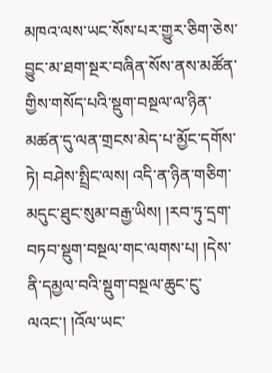མཁའ་ལས་ཡང་སོས་པར་གྱུར་ཅིག་ཅེས་བྱུང་མ་ཐག་སྔར་བཞིན་སོས་ནས་མཚོན་གྱིས་གསོད་པའི་སྡུག་བསྔལ་ལ་ཉིན་མཚན་དུ་ལན་གྲངས་མེད་པ་མྱོང་དགོས་ཏེ། བཤེས་སྤྲིང་ལས། འདི་ན་ཉིན་གཅིག་མདུང་ཐུང་སུམ་བརྒྱ་ཡིས། །རབ་ཏུ་དྲག་བཏབ་སྡུག་བསྔལ་གང་ལགས་པ། །དེས་ནི་དམྱལ་བའི་སྡུག་བསྔལ་ཆུང་ངུ་ལའང་། །འོལ་ཡང་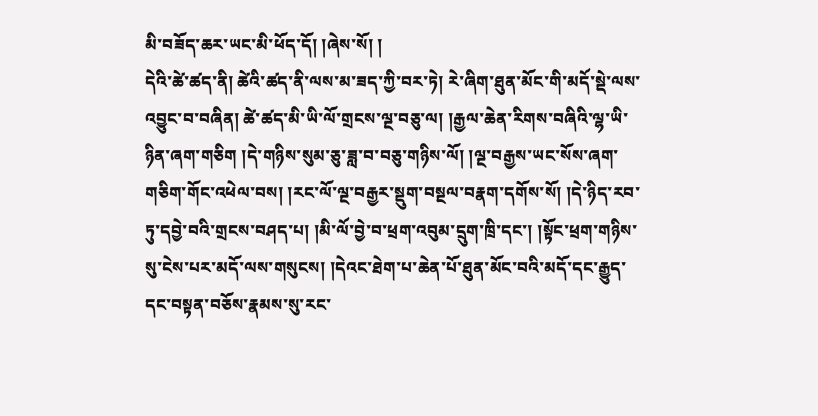མི་བཟོད་ཆར་ཡང་མི་ཕོད་དོ། །ཞེས་སོ། །
དེའི་ཚེ་ཚད་ནི། ཚེའི་ཚད་ནི་ལས་མ་ཟད་ཀྱི་བར་ཏེ། རེ་ཞིག་ཐུན་མོང་གི་མདོ་སྡེ་ལས་འབྱུང་བ་བཞིན། ཚེ་ཚད་མི་ཡི་ལོ་གྲངས་ལྔ་བཅུ་ལ། །རྒྱལ་ཆེན་རིགས་བཞིའི་ལྷ་ཡི་ཉིན་ཞག་གཅིག །དེ་གཉིས་སུམ་ཅུ་ཟླ་བ་བཅུ་གཉིས་ལོ། །ལྔ་བརྒྱས་ཡང་སོས་ཞག་གཅིག་གོང་འཕེལ་བས། །རང་ལོ་ལྔ་བརྒྱར་སྡུག་བསྔལ་བརྣག་དགོས་སོ། །དེ་ཉིད་རབ་ཏུ་དབྱེ་བའི་གྲངས་བཤད་པ། །མི་ལོ་བྱེ་བ་ཕྲག་འབུམ་དྲུག་ཁྲི་དང་། །སྟོང་ཕྲག་གཉིས་སུ་ངེས་པར་མདོ་ལས་གསུངས། །དེའང་ཐེག་པ་ཆེན་པོ་ཐུན་མོང་བའི་མདོ་དང་རྒྱུད་དང་བསྟན་བཅོས་རྣམས་སུ་རང་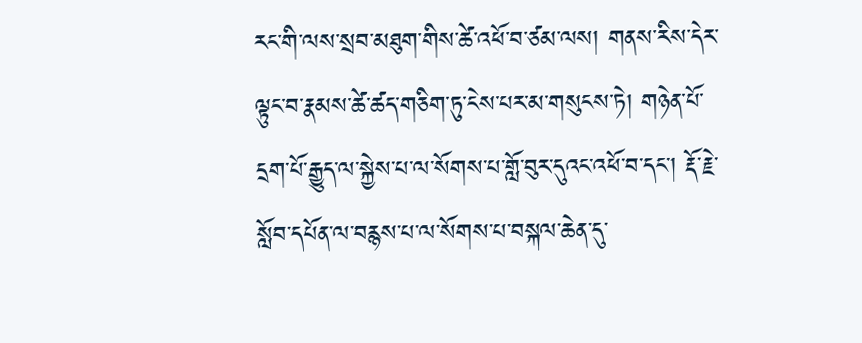རང་གི་ལས་སྲབ་མཐུག་གིས་ཚེ་འཕོ་བ་ཙམ་ལས། གནས་རིས་དེར་ལྟུང་བ་རྣམས་ཚེ་ཚད་གཅིག་ཏུ་ངེས་པར་མ་གསུངས་ཏེ། གཉེན་པོ་དྲག་པོ་རྒྱུད་ལ་སྐྱེས་པ་ལ་སོགས་པ་གློ་བུར་དུའང་འཕོ་བ་དང་། རྡོ་རྗེ་སློབ་དཔོན་ལ་བརྙས་པ་ལ་སོགས་པ་བསྐལ་ཆེན་དུ་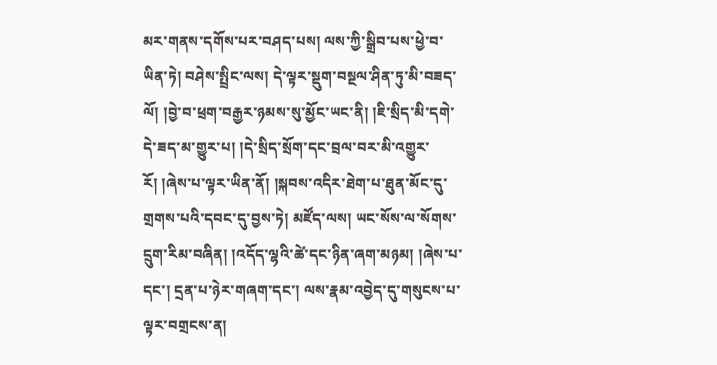མར་གནས་དགོས་པར་བཤད་པས། ལས་ཀྱི་སྒྲིབ་པས་ཕྱེ་བ་ཡིན་ཏེ། བཤེས་སྤྲིང་ལས། དེ་ལྟར་སྡུག་བསྔལ་ཤིན་ཏུ་མི་བཟད་ལོ། །བྱེ་བ་ཕྲག་བརྒྱར་ཉམས་སུ་མྱོང་ཡང་ནི། །ཇི་སྲིད་མི་དགེ་དེ་ཟད་མ་གྱུར་པ། །དེ་སྲིད་སྲོག་དང་བྲལ་བར་མི་འགྱུར་རོ། །ཞེས་པ་ལྟར་ཡིན་ནོ། །སྐབས་འདིར་ཐེག་པ་ཐུན་མོང་དུ་གྲགས་པའི་དབང་དུ་བྱས་ཏེ། མཛོད་ལས། ཡང་སོས་ལ་སོགས་དྲུག་རིམ་བཞིན། །འདོད་ལྷའི་ཚེ་དང་ཉིན་ཞག་མཉམ། །ཞེས་པ་དང་། དྲན་པ་ཉེར་གཞག་དང་། ལས་རྣམ་འབྱེད་དུ་གསུངས་པ་ལྟར་བགྲངས་ན།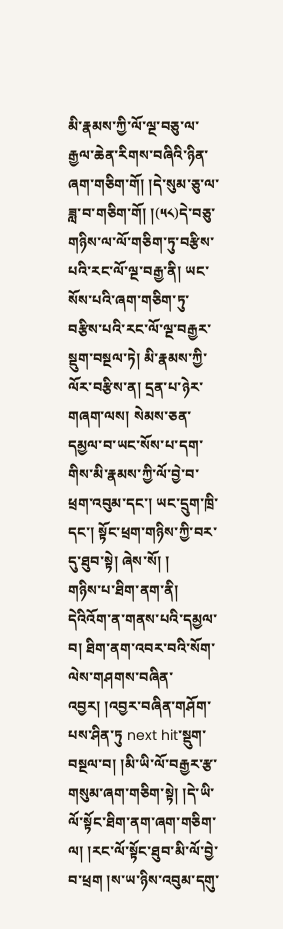མི་རྣམས་ཀྱི་ལོ་ལྔ་བཅུ་ལ་རྒྱལ་ཆེན་རིགས་བཞིའི་ཉིན་ཞག་གཅིག་གོ། །དེ་སུམ་ཅུ་ལ་ཟླ་བ་གཅིག་གོ། །(༥༨)དེ་བཅུ་གཉིས་ལ་ལོ་གཅིག་ཏུ་བརྩིས་པའི་རང་ལོ་ལྔ་བརྒྱ་ནི། ཡང་སོས་པའི་ཞག་གཅིག་ཏུ་བརྩིས་པའི་རང་ལོ་ལྔ་བརྒྱར་སྡུག་བསྔལ་ཏེ། མི་རྣམས་ཀྱི་ལོར་བརྩིས་ན། དྲན་པ་ཉེར་གཞག་ལས། སེམས་ཅན་དམྱལ་བ་ཡང་སོས་པ་དག་གིས་མི་རྣམས་ཀྱི་ལོ་བྱེ་བ་ཕྲག་འབུམ་དང་། ཡང་དྲུག་ཁྲི་དང་། སྟོང་ཕྲག་གཉིས་ཀྱི་བར་དུ་ཐུབ་སྟེ། ཞེས་སོ། །
གཉིས་པ་ཐིག་ནག་ནི།  དེའིའོག་ན་གནས་པའི་དམྱལ་བ། ཐིག་ནག་འབར་བའི་སོག་ལེས་གཤགས་བཞིན་འབྱར། །འབྱར་བཞིན་གཤོག་པས་ཤིན་ཏུ next hit་སྡུག་བསྔལ་བ། །མི་ཡི་ལོ་བརྒྱར་རྩ་གསུམ་ཞག་གཅིག་སྟེ། །དེ་ཡི་ལོ་སྟོང་ཐིག་ནག་ཞག་གཅིག་ལ། །རང་ལོ་སྟོང་ཐུབ་མི་ལོ་བྱེ་བ་ཕྲག །ས་ཡ་ཉིས་འབུམ་དགུ་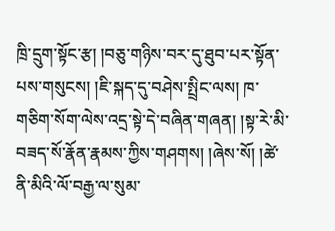ཁྲི་དྲུག་སྟོང་རྩ། །བཅུ་གཉིས་བར་དུ་ཐུབ་པར་སྟོན་པས་གསུངས། །ཇི་སྐད་དུ་བཤེས་སྤྲིང་ལས། ཁ་གཅིག་སོག་ལེས་འདྲ་སྟེ་དེ་བཞིན་གཞན། །སྟ་རེ་མི་བཟད་སོ་རྣོན་རྣམས་ཀྱིས་གཤགས། །ཞེས་སོ། །ཚེ་ནི་མིའི་ལོ་བརྒྱ་ལ་སུམ་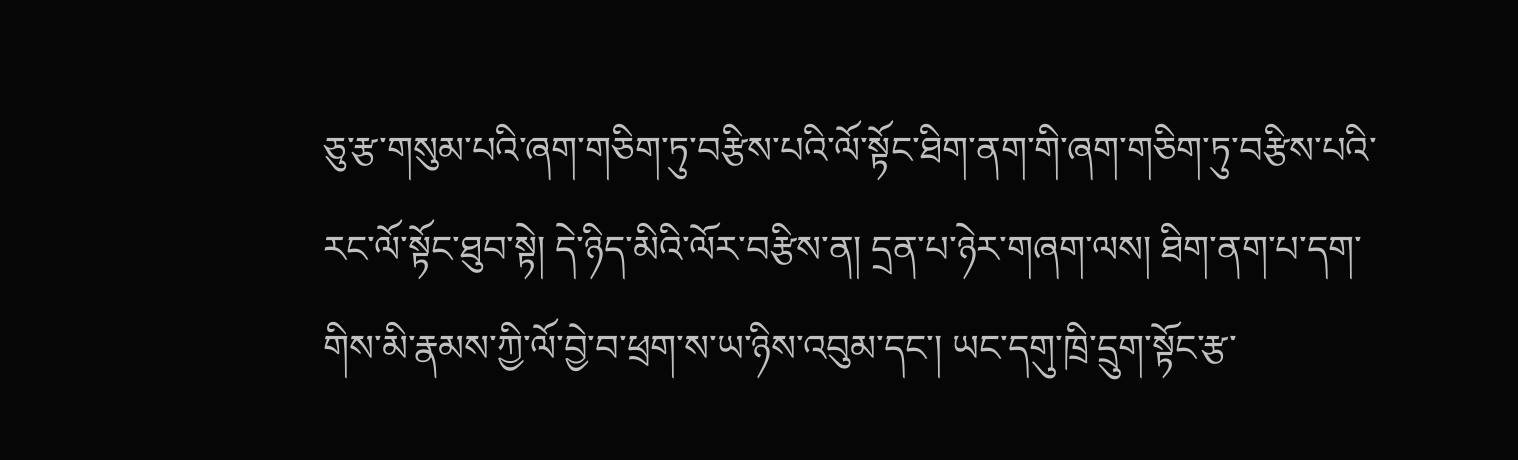ཅུ་རྩ་གསུམ་པའི་ཞག་གཅིག་ཏུ་བརྩིས་པའི་ལོ་སྟོང་ཐིག་ནག་གི་ཞག་གཅིག་ཏུ་བརྩིས་པའི་རང་ལོ་སྟོང་ཐུབ་སྟེ། དེ་ཉིད་མིའི་ལོར་བརྩིས་ན། དྲན་པ་ཉེར་གཞག་ལས། ཐིག་ནག་པ་དག་གིས་མི་རྣམས་ཀྱི་ལོ་བྱེ་བ་ཕྲག་ས་ཡ་ཉིས་འབུམ་དང་། ཡང་དགུ་ཁྲི་དྲུག་སྟོང་རྩ་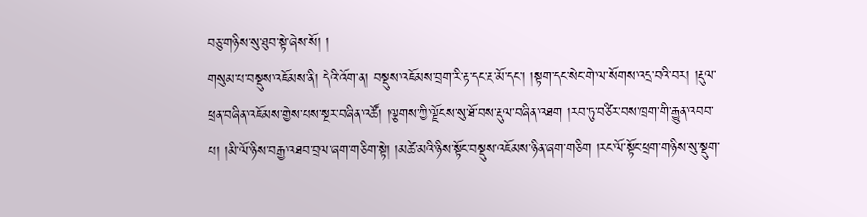བཅུ་གཉིས་སུ་ཐུབ་སྟེ་ཞེས་སོ། །
གསུམ་པ་བསྡུས་འཇོམས་ནི། དེའི་འོག་ན། བསྡུས་འཇོམས་བྲག་རི་རྟ་དང་རྔ་མོ་དང་། །སྟག་དང་སེང་གེ་ལ་སོགས་འདྲ་བའི་བར། །རྡུལ་ཕྲན་བཞིན་འཇོམས་གྱེས་པས་སྔར་བཞིན་འཚོ། །ལྕགས་ཀྱི་ལྗོངས་སུ་ཐོ་བས་རྡུལ་བཞིན་འཐག །རབ་ཏུ་བཙིར་བས་ཁྲག་གི་རྒྱུན་འབབ་པ། །མི་ལོ་ཉིས་བརྒྱ་འཐབ་བྲལ་ཞག་གཅིག་སྟེ། །མཚེ་མའི་ཉིས་སྟོང་བསྡུས་འཇོམས་ཉིན་ཞག་གཅིག །རང་ལོ་སྟོང་ཕྲག་གཉིས་སུ་སྡུག་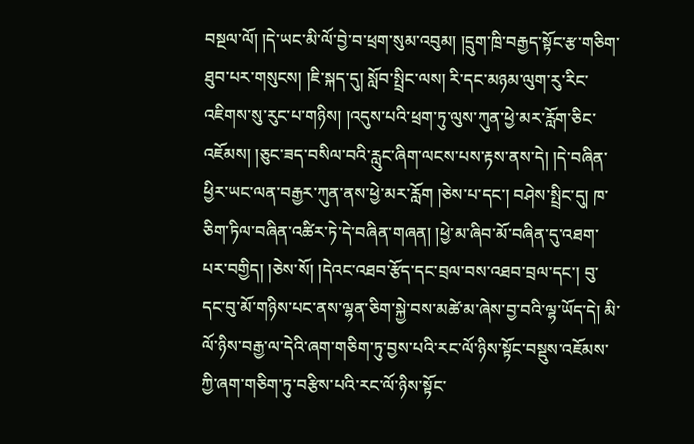བསྔལ་ལོ། །དེ་ཡང་མི་ལོ་བྱེ་བ་ཕྲག་སུམ་འབུམ། །དྲུག་ཁྲི་བརྒྱད་སྟོང་རྩ་གཅིག་ཐུབ་པར་གསུངས། །ཇི་སྐད་དུ། སློབ་སྤྲིང་ལས། རི་དང་མཉམ་ལུག་རུ་རིང་འཇིགས་སུ་རུང་པ་གཉིས། །འདུས་པའི་ཕྲག་ཏུ་ལུས་ཀུན་ཕྱེ་མར་རློག་ཅིང་འཇོམས། །ཅུང་ཟད་བསིལ་བའི་རླུང་ཞིག་ལངས་པས་རྟས་ནས་དེ། །དེ་བཞིན་ཕྱིར་ཡང་ལན་བརྒྱར་ཀུན་ནས་ཕྱེ་མར་རློག །ཅེས་པ་དང་། བཤེས་སྤྲིང་དུ། ཁ་ཅིག་ཏིལ་བཞིན་འཚིར་ཏེ་དེ་བཞིན་གཞན། །ཕྱེ་མ་ཞིབ་མོ་བཞིན་དུ་འཐག་པར་བགྱིད། །ཅེས་སོ། །དེའང་འཐབ་རྩོད་དང་བྲལ་བས་འཐབ་བྲལ་དང་། བུ་དང་བུ་མོ་གཉིས་པང་ནས་ལྷན་ཅིག་སྐྱེ་བས་མཚེ་མ་ཞེས་བྱ་བའི་ལྷ་ཡོད་དེ། མི་ལོ་ཉིས་བརྒྱ་ལ་དེའི་ཞག་གཅིག་ཏུ་བྱས་པའི་རང་ལོ་ཉིས་སྟོང་བསྡུས་འཇོམས་ཀྱི་ཞག་གཅིག་ཏུ་བརྩིས་པའི་རང་ལོ་ཉིས་སྟོང་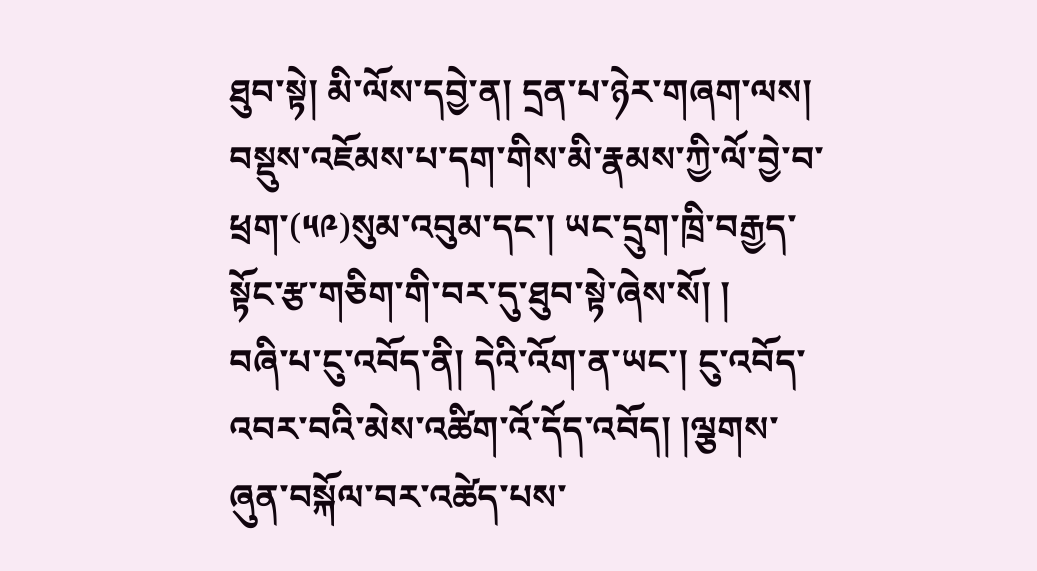ཐུབ་སྟེ། མི་ལོས་དབྱེ་ན། དྲན་པ་ཉེར་གཞག་ལས། བསྡུས་འཇོམས་པ་དག་གིས་མི་རྣམས་ཀྱི་ལོ་བྱེ་བ་ཕྲག་(༥༩)སུམ་འབུམ་དང་། ཡང་དྲུག་ཁྲི་བརྒྱད་སྟོང་རྩ་གཅིག་གི་བར་དུ་ཐུབ་སྟེ་ཞེས་སོ། །
བཞི་པ་ངུ་འབོད་ནི། དེའི་འོག་ན་ཡང་། ངུ་འབོད་འབར་བའི་མེས་འཚིག་འོ་དོད་འབོད། །ལྕགས་ཞུན་བསྐོལ་བར་འཚེད་པས་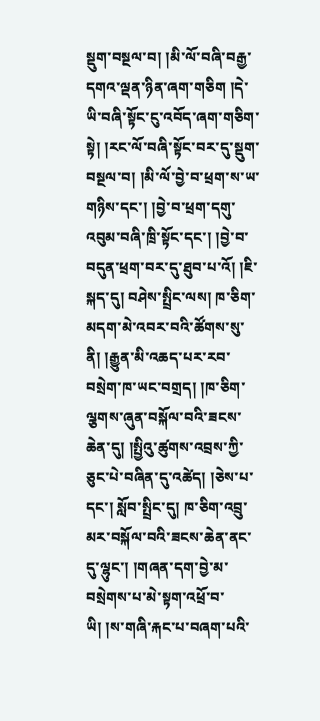སྡུག་བསྔལ་བ། །མི་ལོ་བཞི་བརྒྱ་དགའ་ལྡན་ཉིན་ཞག་གཅིག །དེ་ཡི་བཞི་སྟོང་ངུ་འབོད་ཞག་གཅིག་སྟེ། །རང་ལོ་བཞི་སྟོང་བར་དུ་སྡུག་བསྔལ་བ། །མི་ལོ་བྱེ་བ་ཕྲག་ས་ཡ་གཉིས་དང་། །བྱེ་བ་ཕྲག་དགུ་འབུམ་བཞི་ཁྲི་སྟོང་དང་། །བྱེ་བ་བདུན་ཕྲག་བར་དུ་ཐུབ་པ་འོ། །ཇི་སྐད་དུ། བཤེས་སྤྲིང་ལས། ཁ་ཅིག་མདག་མེ་འབར་བའི་ཚོགས་སུ་ནི། །རྒྱུན་མི་འཆད་པར་རབ་བསྲེག་ཁ་ཡང་བགྲད། །ཁ་ཅིག་ལྕགས་ཞུན་བསྐོལ་བའི་ཟངས་ཆེན་དུ། །སྤྱིའུ་ཚུགས་འབྲས་ཀྱི་ཅུང་པེ་བཞིན་དུ་འཚེད། །ཅེས་པ་དང་། སློབ་སྤྲིང་དུ། ཁ་ཅིག་འབྲུ་མར་བསྐོལ་བའི་ཟངས་ཆེན་ནང་དུ་ལྷུང་། །གཞན་དག་བྱེ་མ་བསྲེགས་པ་མེ་སྟག་འཕྲོ་བ་ཡི། །ས་གཞི་རྐང་པ་བཞག་པའི་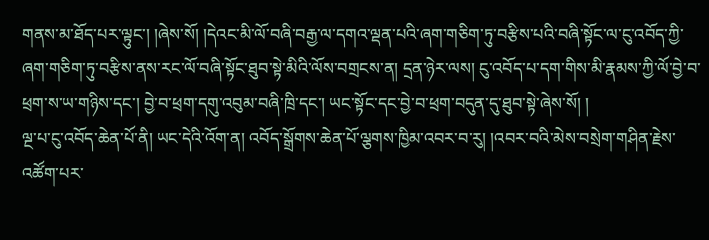གནས་མ་ཐོད་པར་ལྟུང་། །ཞེས་སོ། །དེའང་མི་ལོ་བཞི་བརྒྱ་ལ་དགའ་ལྡན་པའི་ཞག་གཅིག་ཏུ་བརྩིས་པའི་བཞི་སྟོང་ལ་ངུ་འབོད་ཀྱི་ཞག་གཅིག་ཏུ་བརྩིས་ནས་རང་ལོ་བཞི་སྟོང་ཐུབ་སྟེ་མིའི་ལོས་བགྲངས་ན། དྲན་ཉེར་ལས། ངུ་འབོད་པ་དག་གིས་མི་རྣམས་ཀྱི་ལོ་བྱེ་བ་ཕྲག་ས་ཡ་གཉིས་དང་། བྱེ་བ་ཕྲག་དགུ་འབུམ་བཞི་ཁྲི་དང་། ཡང་སྟོང་དང་བྱེ་བ་ཕྲག་བདུན་དུ་ཐུབ་སྟེ་ཞེས་སོ། །
ལྔ་པ་ངུ་འབོད་ཆེན་པོ་ནི། ཡང་དེའི་འོག་ན། འབོད་སྒྲོགས་ཆེན་པོ་ལྕགས་ཁྱིམ་འབར་བ་རུ། །འབར་བའི་མེས་བསྲེག་གཤིན་རྗེས་འཚོག་པར་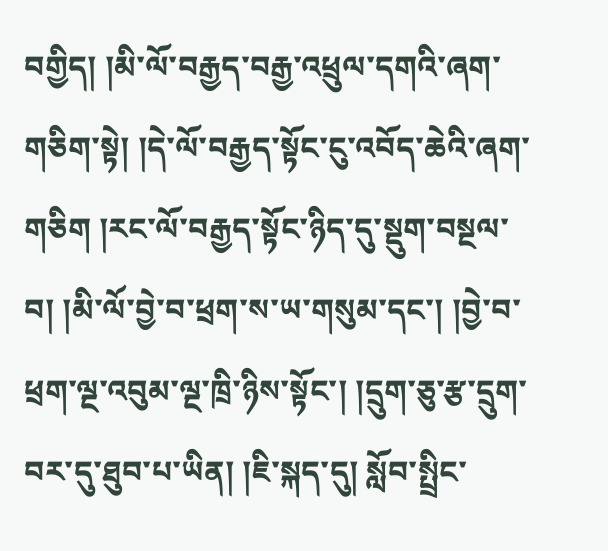བགྱིད། །མི་ལོ་བརྒྱད་བརྒྱ་འཕྲུལ་དགའི་ཞག་གཅིག་སྟེ། །དེ་ལོ་བརྒྱད་སྟོང་ངུ་འབོད་ཆེའི་ཞག་གཅིག །རང་ལོ་བརྒྱད་སྟོང་ཉིད་དུ་སྡུག་བསྔལ་བ། །མི་ལོ་བྱེ་བ་ཕྲག་ས་ཡ་གསུམ་དང་། །བྱེ་བ་ཕྲག་ལྔ་འབུམ་ལྔ་ཁྲི་ཉིས་སྟོང་། །དྲུག་ཅུ་རྩ་དྲུག་བར་དུ་ཐུབ་པ་ཡིན། །ཇི་སྐད་དུ། སློབ་སྤྲིང་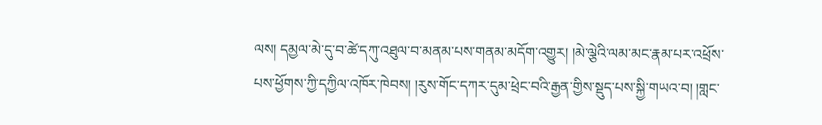ལས། དམྱལ་མེ་དུ་བ་ཚེ་དཀུ་འཐུལ་བ་མནམ་པས་གནམ་མདོག་འགྱུར། །མེ་ལྕེའི་ལམ་མང་རྣམ་པར་འཕྲོས་པས་ཕྱོགས་ཀྱི་དཀྱིལ་འཁོར་ཁེབས། །རུས་གོང་དཀར་དུམ་ཕྲེང་བའི་རྒྱན་གྱིས་སྡུད་པས་སྐྱི་གཡའ་བ། །གླང་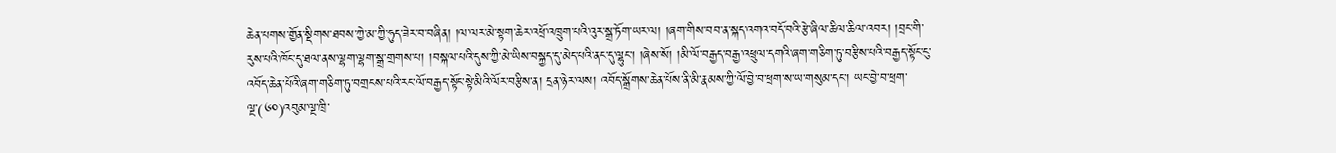ཆེན་པགས་གྱོན་སྡིགས་ཐབས་ཀྱེ་མ་ཀྱི་ཧུད་ཟེར་བ་བཞིན། །ལ་ལར་མེ་སྟག་ཆེར་འཕྲོ་འཁྲུག་པའི་འུར་སྒྲ་ཏོག་ཡར་ལ། །ཞག་གིས་བབ་ན་སྐད་འགའ་བདོ་བའི་རྩེ་ཞིལ་ཆིལ་ཆིལ་འབར། །བྲང་གི་རུས་པའི་ཁོང་དུ་ཐལ་ནས་ལྷག་ལྷག་སྒྲ་གྲགས་པ། །བསྐལ་པའི་དུས་ཀྱི་མེ་ཡིས་བསྐྱད་དུ་མེད་པའི་ནང་དུ་ལྷུང་། །ཞེས་སོ། །མི་ལོ་བརྒྱད་བརྒྱ་འཕྲུལ་དགའི་ཞག་གཅིག་ཏུ་བརྩིས་པའི་བརྒྱད་སྟོང་ངུ་འབོད་ཆེན་པོའི་ཞག་གཅིག་ཏུ་བགྲངས་པའི་རང་ལོ་བརྒྱད་སྟོང་སྟེ་མིའི་ལོར་བརྩིས་ན། དྲན་ཉེར་ལས། འབོད་སྒྲོགས་ཆེན་པོས་ནི་མི་རྣམས་ཀྱི་ལོ་བྱེ་བ་ཕྲག་ས་ཡ་གསུམ་དང་། ཡང་བྱེ་བ་ཕྲག་ལྔ་(༦༠)འབུམ་ལྔ་ཁྲི་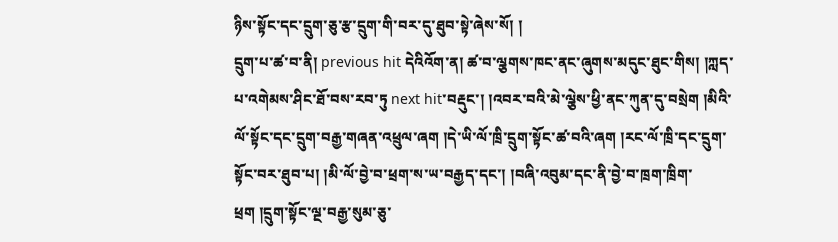ཉིས་སྟོང་དང་དྲུག་ཅུ་རྩ་དྲུག་གི་བར་དུ་ཐུབ་སྟེ་ཞེས་སོ། །
དྲུག་པ་ཚ་བ་ནི། previous hit དེའིའོག་ན། ཚ་བ་ལྕགས་ཁང་ནང་ཞུགས་མདུང་ཐུང་གིས། །ཀླད་པ་འགེམས་ཤིང་ཐོ་བས་རབ་ཏུ next hit་བརྡུང་། །འབར་བའི་མེ་ལྕེས་ཕྱི་ནང་ཀུན་དུ་བསྲེག །མིའི་ལོ་སྟོང་དང་དྲུག་བརྒྱ་གཞན་འཕྲུལ་ཞག །དེ་ཡི་ལོ་ཁྲི་དྲུག་སྟོང་ཚ་བའི་ཞག །རང་ལོ་ཁྲི་དང་དྲུག་སྟོང་བར་ཐུབ་པ། །མི་ལོ་བྱེ་བ་ཕྲག་ས་ཡ་བརྒྱད་དང་། །བཞི་འབུམ་དང་ནི་བྱེ་བ་ཁྲག་ཁྲིག་ཕྲག །དྲུག་སྟོང་ལྔ་བརྒྱ་སུམ་ཅུ་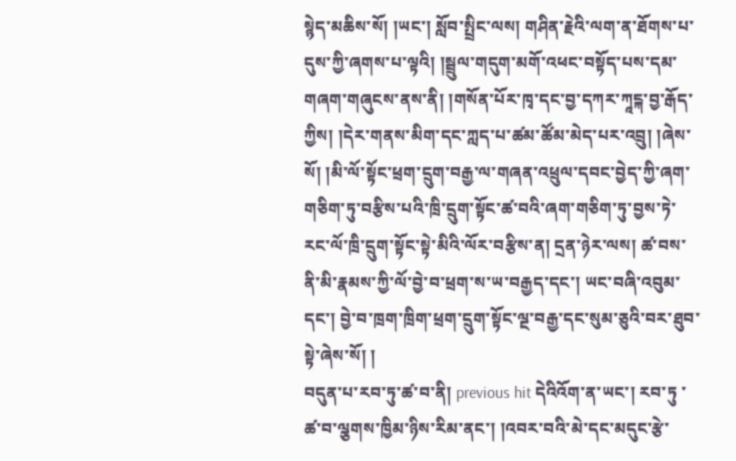སྙེད་མཆིས་སོ། །ཡང་། སློབ་སྤྲིང་ལས། གཤིན་རྗེའི་ལག་ན་ཐོགས་པ་དུས་ཀྱི་ཞགས་པ་ལྟའི། །སྦྲུལ་གདུག་མགོ་འཕང་བསྟོད་པས་དམ་གཞག་གཞུངས་ནས་ནི། །གསོན་པོར་ཁྭ་དང་བྱ་དཀར་ཀཱངྐ་བྱ་རྒོད་ཀྱིས། །དེར་གནས་མིག་དང་ཀླད་པ་ཚམ་ཚོམ་མེད་པར་འབྲུ། །ཞེས་སོ། །མི་ལོ་སྟོང་ཕྲག་དྲུག་བརྒྱ་ལ་གཞན་འཕྲུལ་དབང་བྱེད་ཀྱི་ཞག་གཅིག་ཏུ་བརྩིས་པའི་ཁྲི་དྲུག་སྟོང་ཚ་བའི་ཞག་གཅིག་ཏུ་བྱས་ཏེ་རང་ལོ་ཁྲི་དྲུག་སྟོང་སྟེ་མིའི་ལོར་བརྩིས་ན། དྲན་ཉེར་ལས། ཚ་བས་ནི་མི་རྣམས་ཀྱི་ལོ་བྱེ་བ་ཕྲག་ས་ཡ་བརྒྱད་དང་། ཡང་བཞི་འབུམ་དང་། བྱེ་བ་ཁྲག་ཁྲིག་ཕྲག་དྲུག་སྟོང་ལྔ་བརྒྱ་དང་སུམ་ཅུའི་བར་ཐུབ་སྟེ་ཞེས་སོ། །
བདུན་པ་རབ་ཏུ་ཚ་བ་ནི། previous hit དེའིའོག་ན་ཡང་། རབ་ཏུ ་ཚ་བ་ལྕགས་ཁྱིམ་ཉིས་རིམ་ནང་། །འབར་བའི་མེ་དང་མདུང་རྩེ་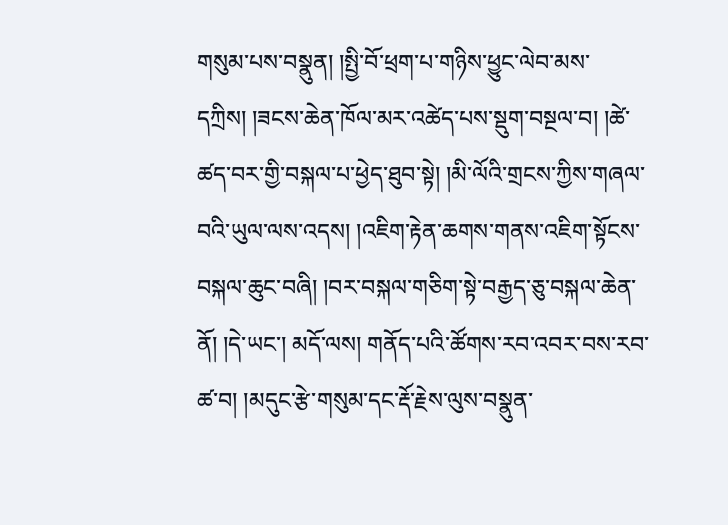གསུམ་པས་བསྣུན། །སྤྱི་བོ་ཕྲག་པ་གཉིས་ཕྱུང་ལེབ་མས་དཀྲིས། །ཟངས་ཆེན་ཁོལ་མར་འཚེད་པས་སྡུག་བསྔལ་བ། །ཚེ་ཚད་བར་གྱི་བསྐལ་པ་ཕྱེད་ཐུབ་སྟེ། །མི་ལོའི་གྲངས་ཀྱིས་གཞལ་བའི་ཡུལ་ལས་འདས། །འཇིག་རྟེན་ཆགས་གནས་འཇིག་སྟོངས་བསྐལ་ཆུང་བཞི། །བར་བསྐལ་གཅིག་སྟེ་བརྒྱད་ཅུ་བསྐལ་ཆེན་ནོ། །དེ་ཡང་། མདོ་ལས། གནོད་པའི་ཚོགས་རབ་འབར་བས་རབ་ཚ་བ། །མདུང་རྩེ་གསུམ་དང་རྡོ་རྗེས་ལུས་བསྣུན་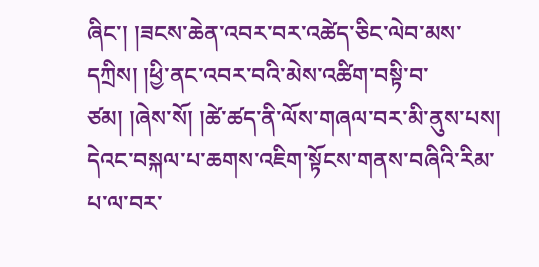ཞིང་། །ཟངས་ཆེན་འབར་བར་འཚེད་ཅིང་ལེབ་མས་དཀྲིས། །ཕྱི་ནང་འབར་བའི་མེས་འཚིག་བསྟི་བ་ཙམ། །ཞེས་སོ། །ཚེ་ཚད་ནི་ལོས་གཞལ་བར་མི་ནུས་པས། དེའང་བསྐལ་པ་ཆགས་འཇིག་སྟོངས་གནས་བཞིའི་རིམ་པ་ལ་བར་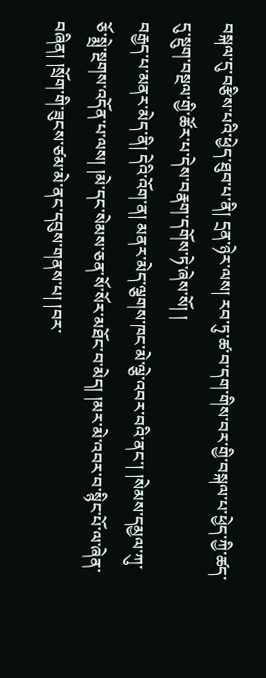བསྐལ་དུ་བརྩིས་པའི་ཕྱེད་ཐུབ་པ་ནི། དྲན་ཉེར་ལས། རབ་ཏུ་ཚ་བ་དག་གིས་བར་གྱི་བསྐལ་པ་ཕྱེད་ཀྱི་ཚད་དུ་སྡུག་བསྔལ་གྱི་ཚོར་པ་དེས་བརྣག་དགོས་ཏེ་ཞེས་སོ། །
བརྒྱད་པ་མནར་མེད་ནི། དེའི་འོག་ན། མནར་མེད་ལྕགས་ཁང་མེ་ལྕེ་འབར་བའི་ནང་། །སེམས་དམྱལ་ཀུ་ཅོ་སྨྲེ་སྔགས་འདོན་པ་ལས། །མེ་དང་སེམས་ཅན་སོ་སོར་མཐོང་བ་མེད། །མར་མེ་འབར་བ་སྙིང་པོ་ལ་ཞེན་བཞིན། །སྲོག་གི་ཟུངས་ཙམ་མེ་ནང་དབུས་གནས་པ། །བར་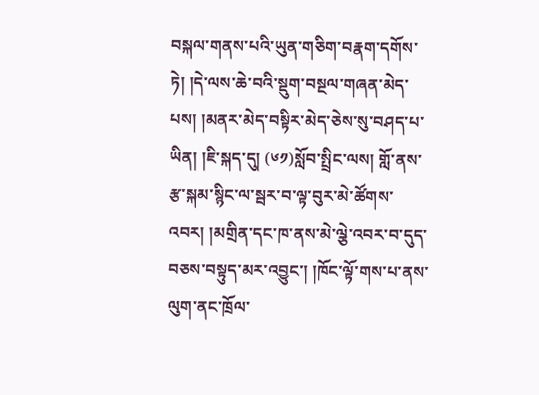བསྐལ་གནས་པའི་ཡུན་གཅིག་བརྣག་དགོས་ཏེ། །དེ་ལས་ཆེ་བའི་སྡུག་བསྔལ་གཞན་མེད་པས། །མནར་མེད་བསྟིར་མེད་ཅེས་སུ་བཤད་པ་ཡིན། །ཇི་སྐད་དུ། (༦༡)སློབ་སྤྲིང་ལས། གློ་ནས་རྩ་སྐམ་སྙིང་ལ་སྦར་བ་ལྟ་བུར་མེ་ཚོགས་འབར། །མགྲིན་དང་ཁ་ནས་མེ་ལྕེ་འབར་བ་དུད་བཅས་བསྟུད་མར་འབྱུང་། །ཁོང་ལྟོ་གས་པ་ནས་ལུག་ནང་ཁྲོལ་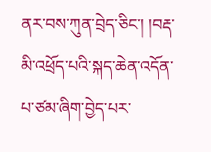ནར་བས་ཀུན་བྲེད་ཅིང་། །བརྡ་མི་འཕྲོད་པའི་སྐད་ཆེན་འདོན་པ་ཙམ་ཞིག་བྱེད་པར་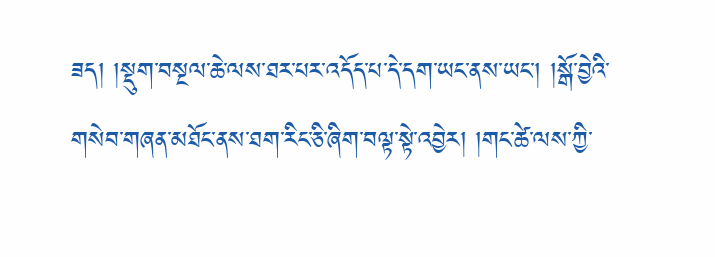ཟད། །སྡུག་བསྔལ་ཆེ་ལས་ཐར་པར་འདོད་པ་དེ་དག་ཡང་ནས་ཡང་། །སྒོ་བྱེའི་གསེབ་གཞན་མཐོང་ནས་ཐག་རིང་ཅི་ཞིག་བལྟ་སྟེ་འབྱེར། །གང་ཚེ་ལས་ཀྱི་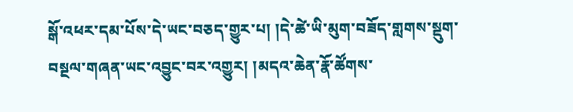སྒོ་འཕར་དམ་པོས་དེ་ཡང་བཅད་གྱུར་པ། །དེ་ཚེ་ཡི་མུག་བཟོད་གླགས་སྡུག་བསྔལ་གཞན་ཡང་འབྱུང་བར་འགྱུར། །མདའ་ཆེན་རྣོ་ཚོགས་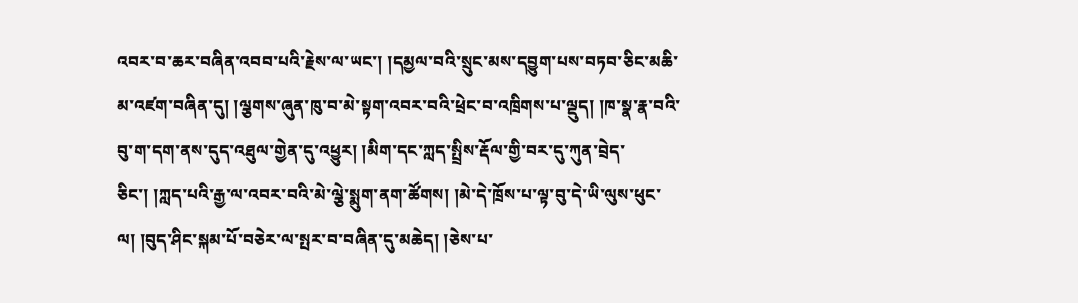འབར་བ་ཆར་བཞིན་འབབ་པའི་རྗེས་ལ་ཡང་། །དམྱལ་བའི་སྲུང་མས་དབྱུག་པས་བཏབ་ཅིང་མཆི་མ་འཛག་བཞིན་དུ། །ལྕགས་ཞུན་ཁུ་བ་མེ་སྟག་འབར་བའི་ཕྲེང་བ་འཁྲིགས་པ་ལྡུད། །ཁ་སྣ་རྣ་བའི་བུ་ག་དག་ནས་དུད་འཐུལ་གྱེན་དུ་འཕྱུར། །མིག་དང་ཀླད་སྤྲིས་རྡོལ་གྱི་བར་དུ་ཀུན་བྲེད་ཅིང་། །ཀླད་པའི་རྒྱ་ལ་འབར་བའི་མེ་ལྕེ་སྨུག་ནག་ཚོགས། །མེ་དེ་ཁྲོས་པ་ལྟ་བུ་དེ་ཡི་ལུས་ཕུང་ལ། །བུད་ཤིང་སྐམ་པོ་བཅེར་ལ་སྤར་བ་བཞིན་དུ་མཆེད། །ཅེས་པ་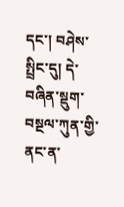དང་། བཤེས་སྤྲིང་དུ། དེ་བཞིན་སྡུག་བསྔལ་ཀུན་གྱི་ནང་ན་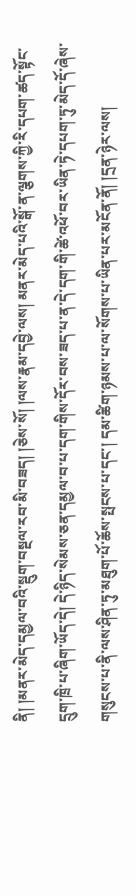ནི། །མནར་མེད་དམྱལ་བའི་སྡུག་བསྔལ་རབ་མི་བཟད། །ཅེས་སོ། །ལས་རྣམ་དབྱེ་ལས། མནར་མེད་པའི་སྒོ་ན་ལྕགས་ཀྱི་རི་དཔག་ཚད་སྟོང་དྲུག་ཁྲི་པ་ཞིག་ཡོད་དེ། དེ་ཉིད་སེམས་ཅན་དམྱལ་བ་པ་དག་གིས་དོར་བས་ཟད་པ་ན་དེ་དག་གི་ཚེ་འཕོ་བར་ཡིན་ཏེ་དཔག་ཏུ་མེད་དོ་ཞེས་གསུངས་པ་ནི་ལས་ཤིན་ཏུ་མཐུག་པོ་ཆོས་སྤངས་པ་དང་། དམ་ཚིག་ཉམས་པ་ལ་སོགས་པ་ཡིན་པར་མངོན་ནོ། །དྲན་ཉེར་ལས།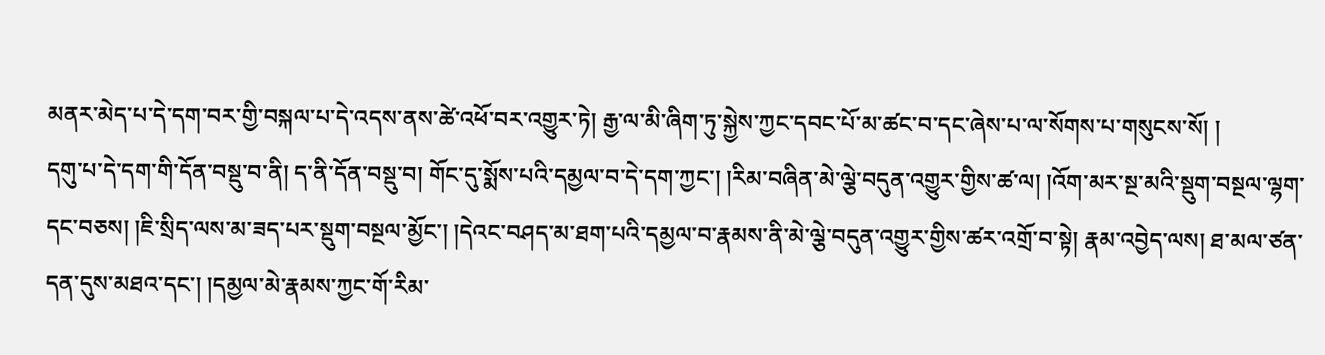མནར་མེད་པ་དེ་དག་བར་གྱི་བསྐལ་པ་དེ་འདས་ནས་ཚེ་འཕོ་བར་འགྱུར་ཏེ། རྒྱ་ལ་མི་ཞིག་ཏུ་སྐྱེས་ཀྱང་དབང་པོ་མ་ཚང་བ་དང་ཞེས་པ་ལ་སོགས་པ་གསུངས་སོ། །
དགུ་པ་དེ་དག་གི་དོན་བསྡུ་བ་ནི། ད་ནི་དོན་བསྡུ་བ། གོང་དུ་སྨོས་པའི་དམྱལ་བ་དེ་དག་ཀྱང་། །རིམ་བཞིན་མེ་ལྕེ་བདུན་འགྱུར་གྱིས་ཚ་ལ། །འོག་མར་སྔ་མའི་སྡུག་བསྔལ་ལྷག་དང་བཅས། །ཇི་སྲིད་ལས་མ་ཟད་པར་སྡུག་བསྔལ་མྱོང་། །དེའང་བཤད་མ་ཐག་པའི་དམྱལ་བ་རྣམས་ནི་མེ་ལྕེ་བདུན་འགྱུར་གྱིས་ཚར་འགྲོ་བ་སྟེ། རྣམ་འབྱེད་ལས། ཐ་མལ་ཙན་དན་དུས་མཐའ་དང་། །དམྱལ་མེ་རྣམས་ཀྱང་གོ་རིམ་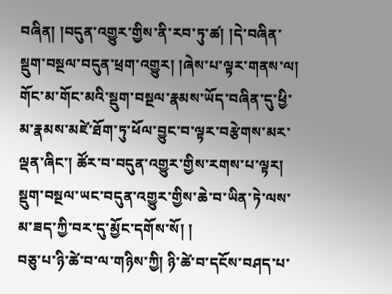བཞིན། །བདུན་འགྱུར་གྱིས་ནི་རབ་ཏུ་ཚ། །དེ་བཞིན་སྡུག་བསྔལ་བདུན་ཕྲག་འགྱུར། །ཞེས་པ་ལྟར་གནས་ལ། གོང་མ་གོང་མའི་སྡུག་བསྔལ་རྣམས་ཡོད་བཞིན་དུ་ཕྱི་མ་རྣམས་མཛེ་ཐོག་ཏུ་ཕོལ་བྱུང་བ་ལྟར་བརྩེགས་མར་ལྡན་ཞིང་། ཚོར་བ་བདུན་འགྱུར་གྱིས་རགས་པ་ལྟར། སྡུག་བསྔལ་ཡང་བདུན་འགྱུར་གྱིས་ཆེ་བ་ཡིན་ཏེ་ལས་མ་ཟད་ཀྱི་བར་དུ་མྱོང་དགོས་སོ། །
བཅུ་པ་ཉི་ཚེ་བ་ལ་གཉིས་ཀྱི། ཉི་ཚེ་བ་དངོས་བཤད་པ་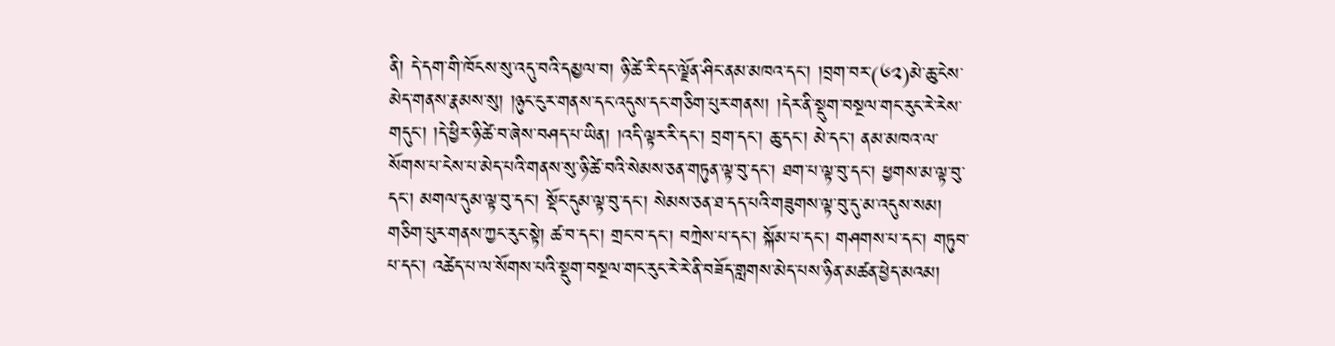ནི། དེ་དག་གི་ཁོངས་སུ་འདུ་བའི་དམྱལ་བ། ཉི་ཚེ་རི་དང་ལྗོན་ཤིང་ནམ་མཁའ་དང་། །བྲག་བར་(༦༢)མེ་ཆུ་ངེས་མེད་གནས་རྣམས་སུ། །ཉུང་ངུར་གནས་དང་འདུས་དང་གཅིག་པུར་གནས། །དེར་ནི་སྡུག་བསྔལ་གང་རུང་རེ་རེས་གདུང་། །དེ་ཕྱིར་ཉི་ཚེ་བ་ཞེས་བཤད་པ་ཡིན། །འདི་ལྟར་རི་དང་། བྲག་དང་། ཆུ་དང་། མེ་དང་། ནམ་མཁའ་ལ་སོགས་པ་ངེས་པ་མེད་པའི་གནས་སུ་ཉི་ཚེ་བའི་སེམས་ཅན་གཏུན་ལྟ་བུ་དང་། ཐག་པ་ལྟ་བུ་དང་། ཕྱགས་མ་ལྟ་བུ་དང་། མགལ་དུམ་ལྟ་བུ་དང་། སྡོང་དུམ་ལྟ་བུ་དང་། སེམས་ཅན་ཐ་དད་པའི་གཟུགས་ལྟ་བུ་དུ་མ་འདུས་སམ། གཅིག་པུར་གནས་ཀྱང་རུང་སྟེ། ཚ་བ་དང་། གྲང་བ་དང་། བཀྲེས་པ་དང་། སྐོམ་པ་དང་། གཤགས་པ་དང་། གཏུབ་པ་དང་། འཚེད་པ་ལ་སོགས་པའི་སྡུག་བསྔལ་གང་རུང་རེ་རེ་ནི་བཟོད་གླགས་མེད་པས་ཉིན་མཚན་ཕྱེད་མའམ།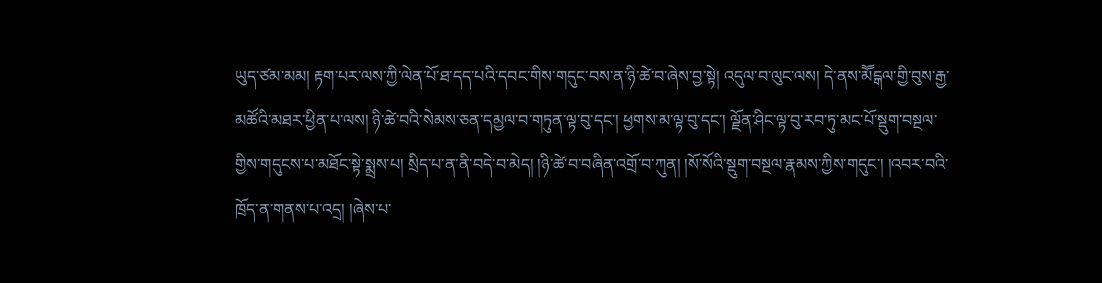ཡུད་ཙམ་མམ། རྟག་པར་ལས་ཀྱི་ལེན་པོ་ཐ་དད་པའི་དབང་གིས་གདུང་བས་ན་ཉི་ཚེ་བ་ཞེས་བྱ་སྟེ། འདུལ་བ་ལུང་ལས། དེ་ནས་མཽངྒལ་གྱི་བུས་རྒྱ་མཚོའི་མཐར་ཕྱིན་པ་ལས། ཉི་ཚེ་བའི་སེམས་ཅན་དམྱལ་བ་གཏུན་ལྟ་བུ་དང་། ཕྱགས་མ་ལྟ་བུ་དང་། ལྗོན་ཤིང་ལྟ་བུ་རབ་ཏུ་མང་པོ་སྡུག་བསྔལ་གྱིས་གདུངས་པ་མཐོང་སྟེ་སྨྲས་པ། སྲིད་པ་ན་ནི་བདེ་བ་མེད། །ཉི་ཚེ་བ་བཞིན་འགྲོ་བ་ཀུན། །སོ་སོའི་སྡུག་བསྔལ་རྣམས་ཀྱིས་གདུང་། །འབར་བའི་ཁྲོད་ན་གནས་པ་འདྲ། །ཞེས་པ་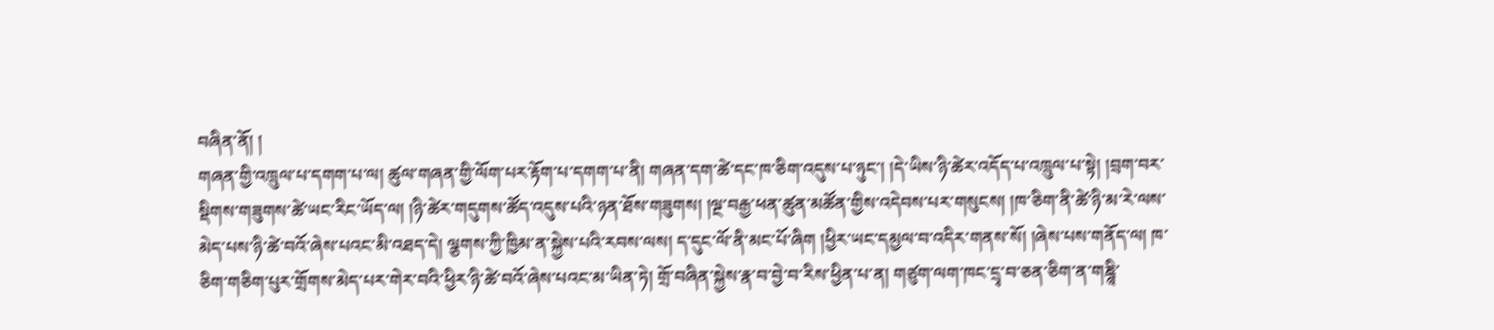བཞིན་ནོ། །
གཞན་གྱི་འཁྲུལ་པ་དགག་པ་ལ། ཚུལ་གཞན་གྱི་ལོག་པར་རྟོག་པ་དགག་པ་ནི། གཞན་དག་ཚེ་དང་ཁ་ཅིག་འདུས་པ་ཉུང་། །དེ་ཡིས་ཉི་ཚེར་འདོད་པ་འཁྲུལ་པ་སྟེ། །བྲག་བར་སྡིགས་གཟུགས་ཚེ་ཡང་རིང་ཡོད་ལ། །ཉི་ཚེར་གདུགས་ཚོད་འདུས་པའི་ཉན་ཐོས་གཟུགས། །ལྔ་བརྒྱ་ཕན་ཚུན་མཚོན་གྱིས་འདེབས་པར་གསུངས། །ཁ་ཅིག་ནི་ཚེ་ཉི་མ་རེ་ལས་མེད་པས་ཉི་ཚེ་བའོ་ཞེས་པའང་མི་འཐད་དེ། ལྕགས་ཀྱི་ཁྱིམ་ན་སྐྱེས་པའི་རབས་ལས། ད་དུང་ལོ་ནི་མང་པོ་ཞིག །ཕྱིར་ཡང་དམྱལ་བ་འདིར་གནས་སོ། །ཞེས་པས་གནོད་ལ། ཁ་ཅིག་གཅིག་པུར་གྲོགས་མེད་པར་གེར་བའི་ཕྱིར་ཉི་ཚེ་བའོ་ཞེས་པའང་མ་ཡིན་ཏེ། གྲོ་བཞིན་སྐྱེས་རྣ་བ་བྱེ་བ་རིས་ཕྱིན་པ་ན། གཙུག་ལག་ཁང་དྲྭ་བ་ཅན་ཅིག་ན་གཎྜཱི་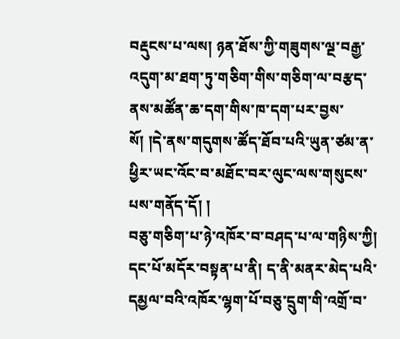བརྡུངས་པ་ལས། ཉན་ཐོས་ཀྱི་གཟུགས་ལྔ་བརྒྱ་འདུག་མ་ཐག་ཏུ་གཅིག་གིས་གཅིག་ལ་བརྩད་ནས་མཚོན་ཆ་དག་གིས་ཁ་དག་པར་བྱས་སོ། །དེ་ནས་གདུགས་ཚོད་ཐོབ་པའི་ཡུན་ཙམ་ན་ཕྱིར་ཡང་འོང་བ་མཐོང་བར་ལུང་ལས་གསུངས་པས་གནོད་དོ། །
བཅུ་གཅིག་པ་ཉེ་འཁོར་བ་བཤད་པ་ལ་གཉིས་ཀྱི། དང་པོ་མདོར་བསྟན་པ་ནི། ད་ནི་མནར་མེད་པའི་དམྱལ་བའི་འཁོར་ལྷག་པོ་བཅུ་དྲུག་གི་འགྲོ་བ་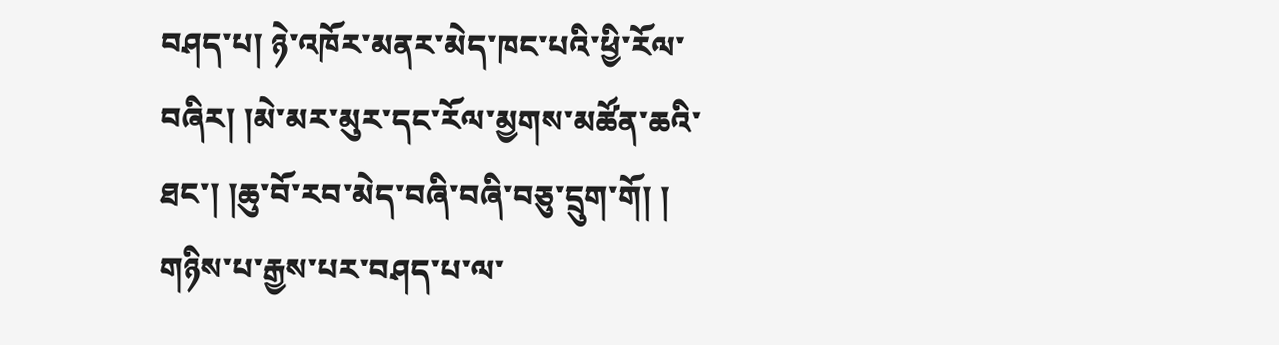བཤད་པ། ཉེ་འཁོར་མནར་མེད་ཁང་པའི་ཕྱི་རོལ་བཞིར། །མེ་མར་མུར་དང་རོལ་མྱགས་མཚོན་ཆའི་ཐང་། །ཆུ་བོ་རབ་མེད་བཞི་བཞི་བཅུ་དྲུག་གོ། །
གཉིས་པ་རྒྱས་པར་བཤད་པ་ལ་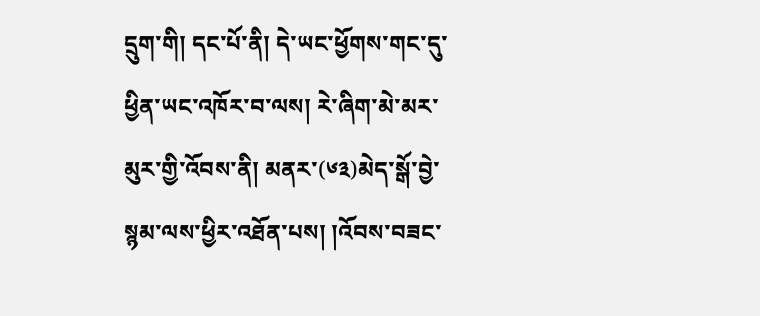དྲུག་གི། དང་པོ་ནི། དེ་ཡང་ཕྱོགས་གང་དུ་ཕྱིན་ཡང་འཁོར་བ་ལས། རེ་ཞིག་མེ་མར་མུར་གྱི་འོབས་ནི། མནར་(༦༣)མེད་སྒོ་བྱེ་སྙམ་ལས་ཕྱིར་འཐོན་པས། །འོབས་བཟང་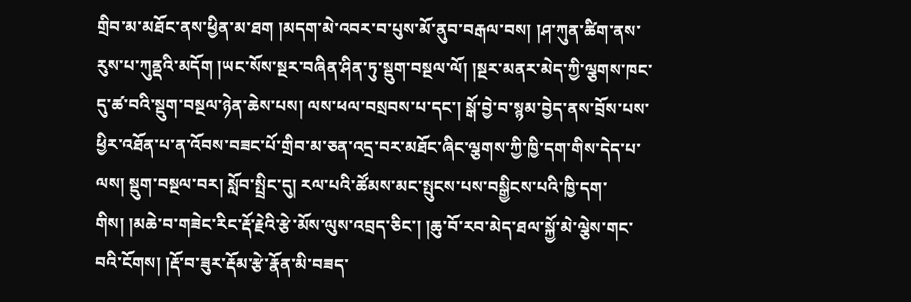གྲིབ་མ་མཐོང་ནས་ཕྱིན་མ་ཐག །མདག་མེ་འབར་བ་པུས་མོ་ནུབ་བརྒལ་བས། །ཤ་ཀུན་ཚིག་ནས་རུས་པ་ཀུནྡའི་མདོག །ཡང་སོས་སྔར་བཞིན་ཤིན་ཏུ་སྡུག་བསྔལ་ལོ། །སྔར་མནར་མེད་ཀྱི་ལྕགས་ཁང་དུ་ཚ་བའི་སྡུག་བསྔལ་ཉེན་ཆེས་པས། ལས་ཕལ་བསྲབས་པ་དང་། སྒོ་བྱེ་བ་སྙམ་བྱེད་ནས་བྲོས་པས་ཕྱིར་འཐོན་པ་ན་འོབས་བཟང་པོ་གྲིབ་མ་ཅན་འདྲ་བར་མཐོང་ཞིང་ལྕགས་ཀྱི་ཁྱི་དག་གིས་དེད་པ་ལས། སྡུག་བསྔལ་བར། སློབ་སྤྲིང་དུ། རལ་པའི་ཚོམས་མང་སྤུངས་པས་བསྒྱིངས་པའི་ཁྱི་དག་གིས། །མཆེ་བ་གཟེང་རིང་རྡོ་རྗེའི་རྩེ་མོས་ལུས་འབྲད་ཅིང་། །ཆུ་བོ་རབ་མེད་ཐལ་སྐྱོ་མེ་ལྕེས་གང་བའི་ངོགས། །རྡོ་བ་ཟུར་རྡོམ་རྩེ་རྣོན་མི་བཟད་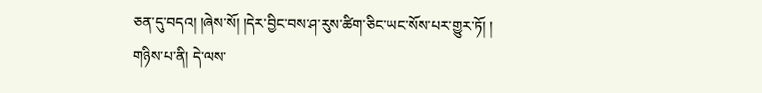ཅན་དུ་བདའ། །ཞེས་སོ། །དེར་བྱིང་བས་ཤ་རུས་ཚིག་ཅིང་ཡང་སོས་པར་གྱུར་ཏོ། །
གཉིས་པ་ནི། དེ་ལས་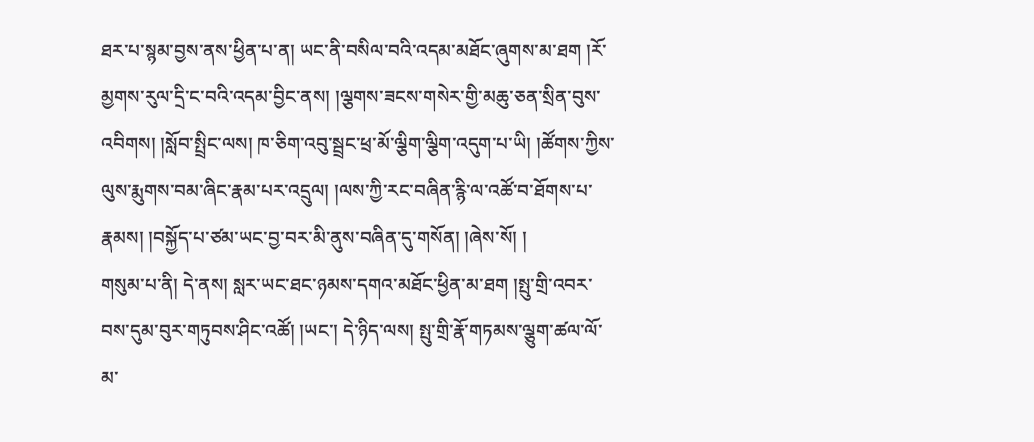ཐར་པ་སྙམ་བྱས་ནས་ཕྱིན་པ་ན། ཡང་ནི་བསིལ་བའི་འདམ་མཐོང་ཞུགས་མ་ཐག །རོ་མྱགས་རུལ་དྲི་ང་བའི་འདམ་བྱིང་ནས། །ལྕགས་ཟངས་གསེར་གྱི་མཆུ་ཅན་སྲིན་བུས་འབིགས། །སློབ་སྤྲིང་ལས། ཁ་ཅིག་འབུ་སྦྲང་ཕྲ་མོ་ལྕིག་ལྕིག་འདུག་པ་ཡི། །ཚོགས་ཀྱིས་ལུས་རྨུགས་བམ་ཞིང་རྣམ་པར་འདྲུལ། །ལས་ཀྱི་རང་བཞིན་རྙི་ལ་འཚོ་བ་ཐོགས་པ་རྣམས། །བསྐྱོད་པ་ཙམ་ཡང་བྱ་བར་མི་ནུས་བཞིན་དུ་གསོན། །ཞེས་སོ། །
གསུམ་པ་ནི། དེ་ནས། སླར་ཡང་ཐང་ཉམས་དགའ་མཐོང་ཕྱིན་མ་ཐག །སྤུ་གྲི་འབར་བས་དུམ་བུར་གཏུབས་ཤིང་འཚོ། །ཡང་། དེ་ཉིད་ལས། སྤུ་གྲི་རྣོ་གཏམས་ལྕུག་ཚལ་ལོ་མ་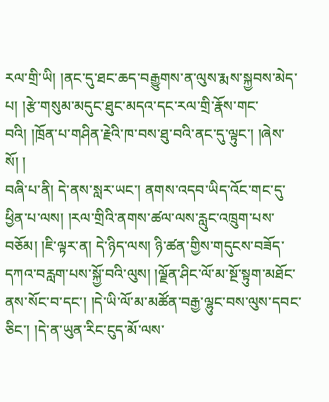རལ་གྲི་ཡི། །ནང་དུ་ཐང་ཆད་བརྒྱུགས་ན་ལུས་རྨས་སྐྱབས་མེད་པ། །རྩེ་གསུམ་མདུང་ཐུང་མདའ་དང་རལ་གྲི་རྣོས་གང་བའི། །ཁྲོན་པ་གཤིན་རྗེའི་ཁ་བས་ཐུ་བའི་ནང་དུ་ལྟུང་། །ཞེས་སོ། །
བཞི་པ་ནི། དེ་ནས་སླར་ཡང་། ནགས་འདབ་ཡིད་འོང་གང་དུ་ཕྱིན་པ་ལས། །རལ་གྲིའི་ནགས་ཚལ་ལས་རླུང་འཁྲུག་པས་བཅོམ། །ཇི་ལྟར་ན། དེ་ཉིད་ལས། ཉི་ཚན་གྱིས་གདུངས་བཟོད་དཀའ་བརླག་པས་སྐྱོ་བའི་ལུས། །ལྗོན་ཤིང་ལོ་མ་སྔོ་སྟུག་མཐོང་ནས་སོང་བ་དང་། །དེ་ཡི་ལོ་མ་མཚོན་བརྒྱ་ལྷུང་བས་ལུས་དབང་ཅིང་། །དེ་ན་ཡུན་རིང་ངུད་མོ་ལས་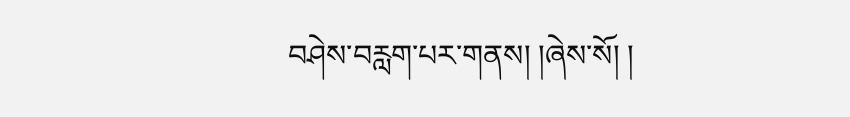བཤེས་བརླག་པར་གནས། །ཞེས་སོ། །